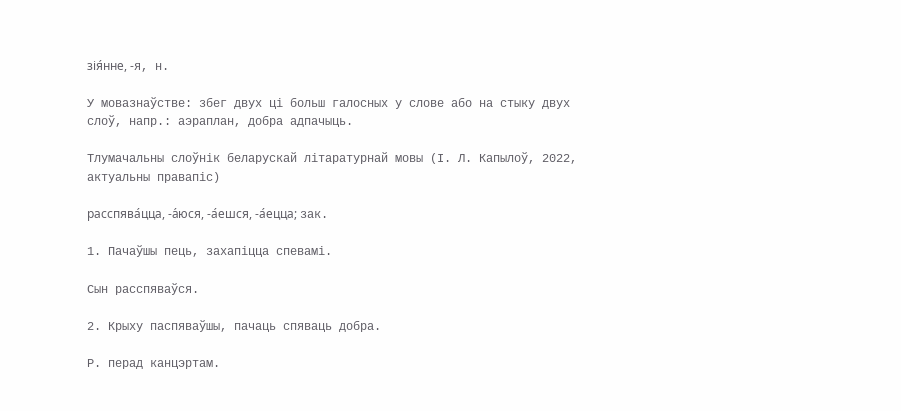зія́нне, -я, н.

У мовазнаўстве: збег двух ці больш галосных у слове або на стыку двух слоў, напр.: аэраплан, добра адпачыць.

Тлумачальны слоўнік беларускай літаратурнай мовы (І. Л. Капылоў, 2022, актуальны правапіс)

расспява́цца, -а́юся, -а́ешся, -а́ецца; зак.

1. Пачаўшы пець, захапіцца спевамі.

Сын расспяваўся.

2. Крыху паспяваўшы, пачаць спяваць добра.

Р. перад канцэртам.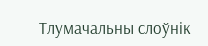Тлумачальны слоўнік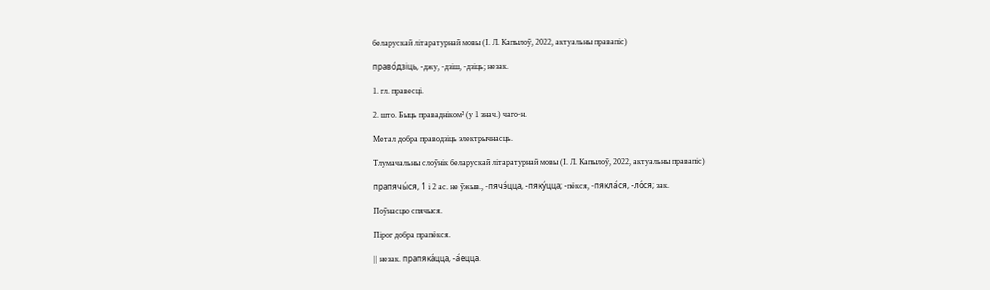беларускай літаратурнай мовы (І. Л. Капылоў, 2022, актуальны правапіс)

право́дзіць, -джу, -дзіш, -дзіць; незак.

1. гл. правесці.

2. што. Быць правадніком² (у 1 знач.) чаго-н.

Метал добра праводзіць электрычнасць.

Тлумачальны слоўнік беларускай літаратурнай мовы (І. Л. Капылоў, 2022, актуальны правапіс)

прапячы́ся, 1 і 2 ас. не ўжыв., -пячэ́цца, -пяку́цца; -пёкся, -пякла́ся, -ло́ся; зак.

Поўнасцю спячыся.

Пірог добра прапёкся.

|| незак. прапяка́цца, -а́ецца.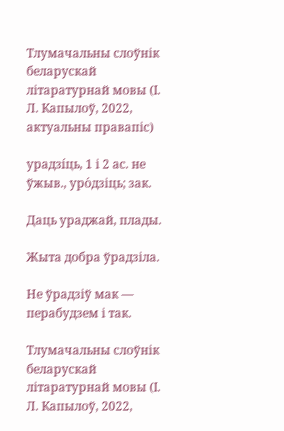Тлумачальны слоўнік беларускай літаратурнай мовы (І. Л. Капылоў, 2022, актуальны правапіс)

урадзі́ць, 1 і 2 ас. не ўжыв., уро́дзіць; зак.

Даць ураджай, плады.

Жыта добра ўрадзіла.

Не ўрадзіў мак — перабудзем і так.

Тлумачальны слоўнік беларускай літаратурнай мовы (І. Л. Капылоў, 2022,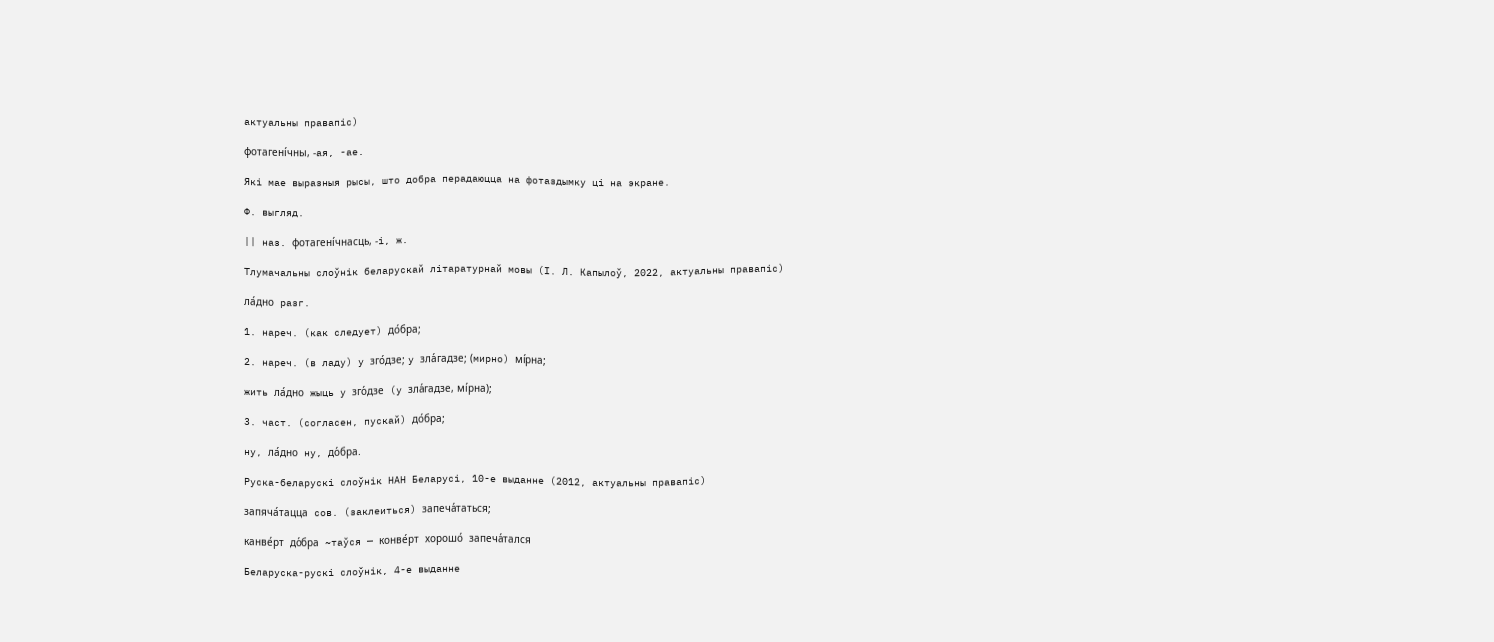актуальны правапіс)

фотагені́чны, -ая, -ае.

Які мае выразныя рысы, што добра перадаюцца на фотаздымку ці на экране.

Ф. выгляд.

|| наз. фотагені́чнасць, -і, ж.

Тлумачальны слоўнік беларускай літаратурнай мовы (І. Л. Капылоў, 2022, актуальны правапіс)

ла́дно разг.

1. нареч. (как следует) до́бра;

2. нареч. (в ладу) у зго́дзе; у зла́гадзе; (мирно) мі́рна;

жить ла́дно жыць у зго́дзе (у зла́гадзе, мі́рна);

3. част. (согласен, пускай) до́бра;

ну, ла́дно ну, до́бра.

Руска-беларускі слоўнік НАН Беларусі, 10-е выданне (2012, актуальны правапіс)

запяча́тацца сов. (заклеиться) запеча́таться;

канве́рт до́бра ~таўся — конве́рт хорошо́ запеча́тался

Беларуска-рускі слоўнік, 4-е выданне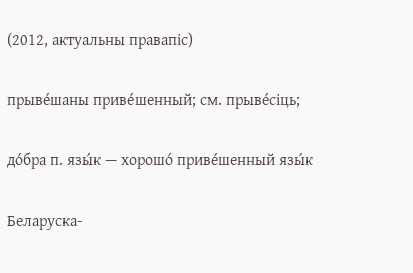(2012, актуальны правапіс)

прыве́шаны приве́шенный; см. прыве́сіць;

до́бра п. язы́к — хорошо́ приве́шенный язы́к

Беларуска-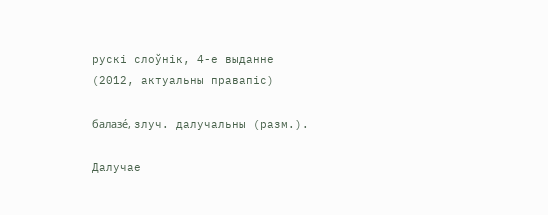рускі слоўнік, 4-е выданне (2012, актуальны правапіс)

балазе́, злуч. далучальны (разм.).

Далучае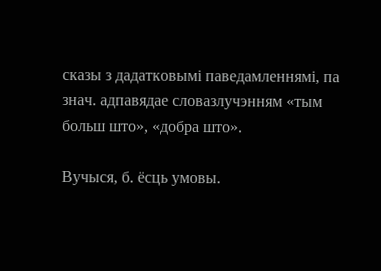сказы з дадатковымі паведамленнямі, па знач. адпавядае словазлучэнням «тым больш што», «добра што».

Вучыся, б. ёсць умовы.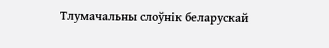Тлумачальны слоўнік беларускай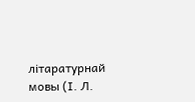літаратурнай мовы (І. Л.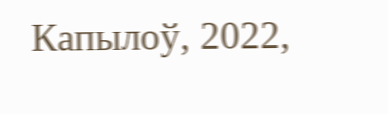Капылоў, 2022,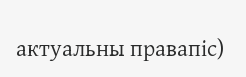актуальны правапіс)